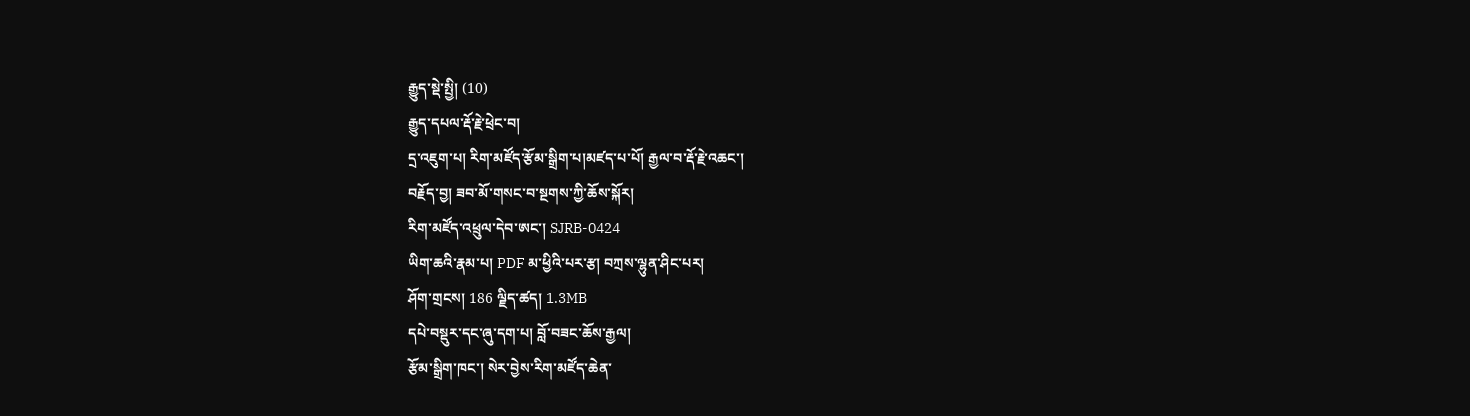རྒྱུད་སྡེ་སྤྱི། (10)
རྒྱུད་དཔལ་རྡོ་རྗེ་ཕྲེང་བ།
དྲ་འཇུག་པ། རིག་མཛོད་རྩོམ་སྒྲིག་པ།མཛད་པ་པོ། རྒྱལ་བ་རྡོ་རྗེ་འཆང་།
བརྗོད་བྱ། ཟབ་མོ་གསང་བ་སྔགས་ཀྱི་ཆོས་སྐོར།
རིག་མཛོད་འཕྲུལ་དེབ་ཨང་། SJRB-0424
ཡིག་ཆའི་རྣམ་པ། PDF མ་ཕྱིའི་པར་རྩ། བཀྲས་ལྷུན་ཤིང་པར།
ཤོག་གྲངས། 186 ལྗིད་ཚད། 1.3MB
དཔེ་བསྡུར་དང་ཞུ་དག་པ། བློ་བཟང་ཆོས་རྒྱལ།
རྩོམ་སྒྲིག་ཁང་། སེར་བྱེས་རིག་མཛོད་ཆེན་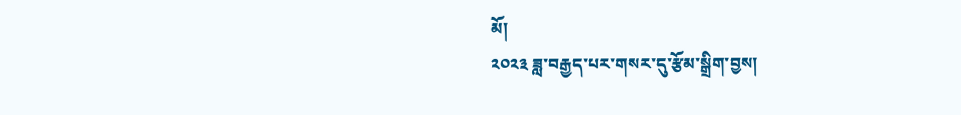མོ།
༢༠༢༣ ཟླ་བརྒྱད་པར་གསར་དུ་རྩོམ་སྒྲིག་བྱས།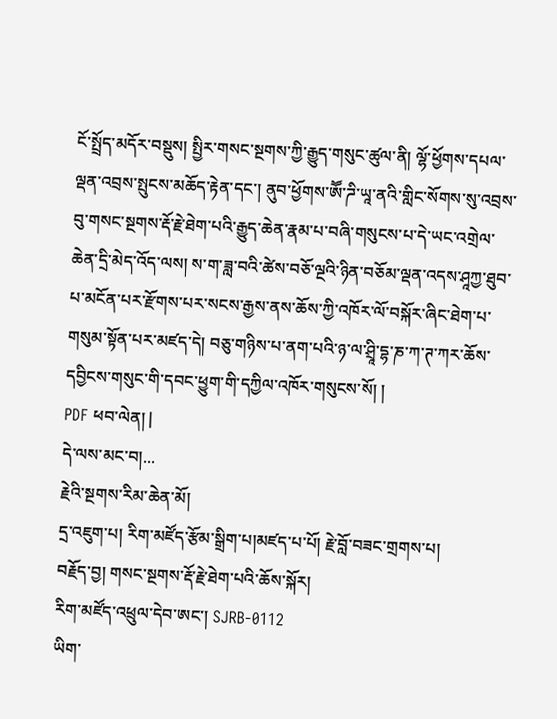ངོ་སྤྲོད་མདོར་བསྡུས། སྤྱིར་གསང་སྔགས་ཀྱི་རྒྱུད་གསུང་ཚུལ་ནི། ལྷོ་ཕྱོགས་དཔལ་ལྡན་འབྲས་སྤུངས་མཆོད་རྟེན་དང་། ནུབ་ཕྱོགས་ཨཽ་ཌི་ཡཱ་ནའི་གླིང་སོགས་སུ་འབྲས་བུ་གསང་སྔགས་རྡོ་རྗེ་ཐེག་པའི་རྒྱུད་ཆེན་རྣམ་པ་བཞི་གསུངས་པ་དེ་ཡང་འགྲེལ་ཆེན་དྲི་མེད་འོད་ལས། ས་ག་ཟླ་བའི་ཚེས་བཅོ་ལྔའི་ཉིན་བཅོམ་ལྡན་འདས་ཤཱཀྱ་ཐུབ་པ་མངོན་པར་རྫོགས་པར་སངས་རྒྱས་ནས་ཆོས་ཀྱི་འཁོར་ལོ་བསྐོར་ཞིང་ཐེག་པ་གསུམ་སྟོན་པར་མཛད་དེ། བཅུ་གཉིས་པ་ནག་པའི་ཉ་ལ་ཤྲཱི་དྷ་ཎ་ཀ་ཊ་ཀར་ཆོས་དབྱིངས་གསུང་གི་དབང་ཕྱུག་གི་དཀྱིལ་འཁོར་གསུངས་སོ། །
PDF ཕབ་ལེན། |
དེ་ལས་མང་བ།...
རྗེའི་སྔགས་རིམ་ཆེན་མོ།
དྲ་འཇུག་པ། རིག་མཛོད་རྩོམ་སྒྲིག་པ།མཛད་པ་པོ། རྗེ་བློ་བཟང་གྲགས་པ།
བརྗོད་བྱ། གསང་སྔགས་རྡོ་རྗེ་ཐེག་པའི་ཆོས་སྐོར།
རིག་མཛོད་འཕྲུལ་དེབ་ཨང་། SJRB-0112
ཡིག་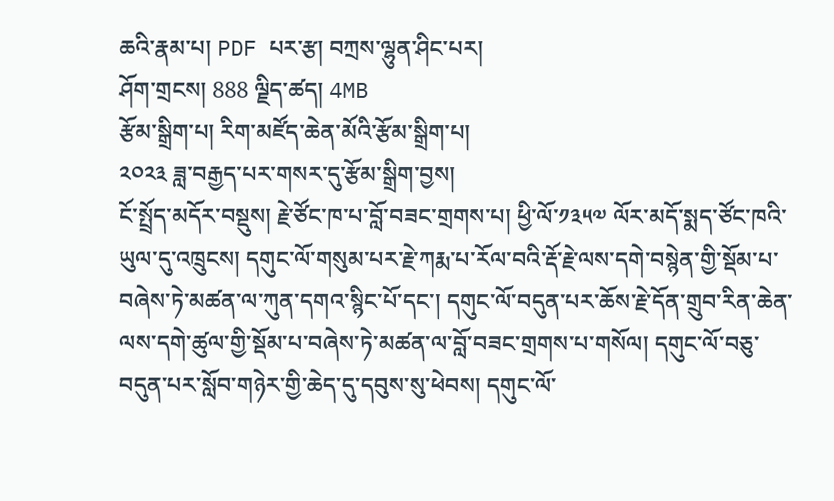ཆའི་རྣམ་པ། PDF པར་རྩ། བཀྲས་ལྷུན་ཤིང་པར།
ཤོག་གྲངས། 888 ལྗིད་ཚད། 4MB
རྩོམ་སྒྲིག་པ། རིག་མཛོད་ཆེན་མོའི་རྩོམ་སྒྲིག་པ།
༢༠༢༣ ཟླ་བརྒྱད་པར་གསར་དུ་རྩོམ་སྒྲིག་བྱས།
ངོ་སྤྲོད་མདོར་བསྡུས། རྗེ་ཙོང་ཁ་པ་བློ་བཟང་གྲགས་པ། ཕྱི་ལོ་༡༣༥༧ ལོར་མདོ་སྨད་ཙོང་ཁའི་ཡུལ་དུ་འཁྲུངས། དགུང་ལོ་གསུམ་པར་རྗེ་ཀརྨ་པ་རོལ་བའི་རྡོ་རྗེ་ལས་དགེ་བསྙེན་གྱི་སྡོམ་པ་བཞེས་ཏེ་མཚན་ལ་ཀུན་དགའ་སྙིང་པོ་དང་། དགུང་ལོ་བདུན་པར་ཆོས་རྗེ་དོན་གྲུབ་རིན་ཆེན་ལས་དགེ་ཚུལ་གྱི་སྡོམ་པ་བཞེས་ཏེ་མཚན་ལ་བློ་བཟང་གྲགས་པ་གསོལ། དགུང་ལོ་བཅུ་བདུན་པར་སློབ་གཉེར་གྱི་ཆེད་དུ་དབུས་སུ་ཕེབས། དགུང་ལོ་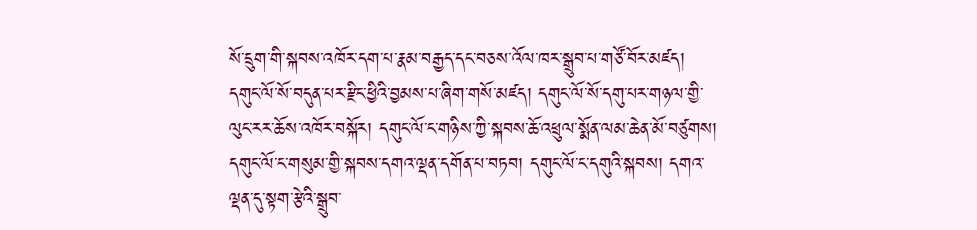སོ་དྲུག་གི་སྐབས་འཁོར་དག་པ་རྣམ་བརྒྱད་དང་བཅས་འོལ་ཁར་སྒྲུབ་པ་གཙོ་བོར་མཛད། དགུང་ལོ་སོ་བདུན་པར་རྫིང་ཕྱིའི་བྱམས་པ་ཞིག་གསོ་མཛད། དགུང་ལོ་སོ་དགུ་པར་གཉལ་གྱི་ལུང་རར་ཆོས་འཁོར་བསྐོར། དགུང་ལོ་ང་གཉིས་ཀྱི་སྐབས་ཆོ་འཕྲུལ་སྨོན་ལམ་ཆེན་མོ་བཙུགས། དགུང་ལོ་ང་གསུམ་གྱི་སྐབས་དགའ་ལྡན་དགོན་པ་བཏབ། དགུང་ལོ་ང་དགུའི་སྐབས། དགའ་ལྡན་དུ་སྟག་རྩེའི་སྒྲུབ་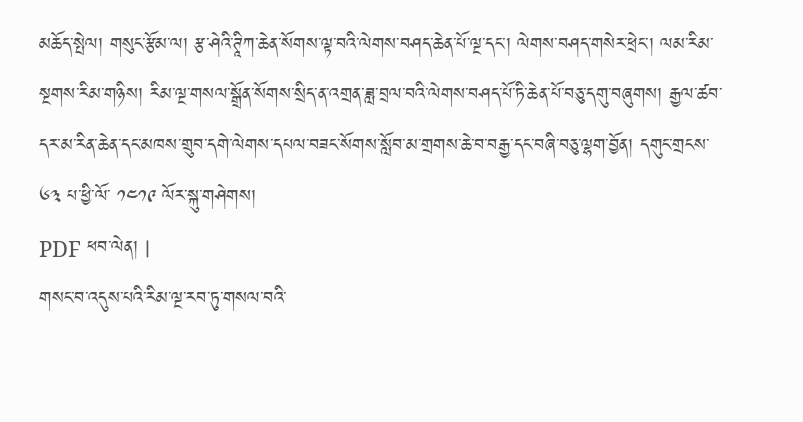མཆོད་སྤེལ། གསུང་རྩོམ་ལ། རྩ་ཤེའི་ཊཱིཀ་ཆེན་སོགས་ལྟ་བའི་ལེགས་བཤད་ཆེན་པོ་ལྔ་དང་། ལེགས་བཤད་གསེར་ཕྲེང་། ལམ་རིམ་སྔགས་རིམ་གཉིས། རིམ་ལྔ་གསལ་སྒྲོན་སོགས་སྲིད་ན་འགྲན་ཟླ་བྲལ་བའི་ལེགས་བཤད་པོ་ཏི་ཆེན་པོ་བཅུ་དགུ་བཞུགས། རྒྱལ་ཚབ་དར་མ་རིན་ཆེན་དང་མཁས་གྲུབ་དགེ་ལེགས་དཔལ་བཟང་སོགས་སློབ་མ་གྲགས་ཆེ་བ་བརྒྱ་དང་བཞི་བཅུ་ལྷག་བྱོན། དགུང་གྲངས་ ༦༣ པ་ཕྱི་ལོ་ ༡༤༡༩ ལོར་སྐུ་གཤེགས།
PDF ཕབ་ལེན། |
གསང་བ་འདུས་པའི་རིམ་ལྔ་རབ་ཏུ་གསལ་བའི་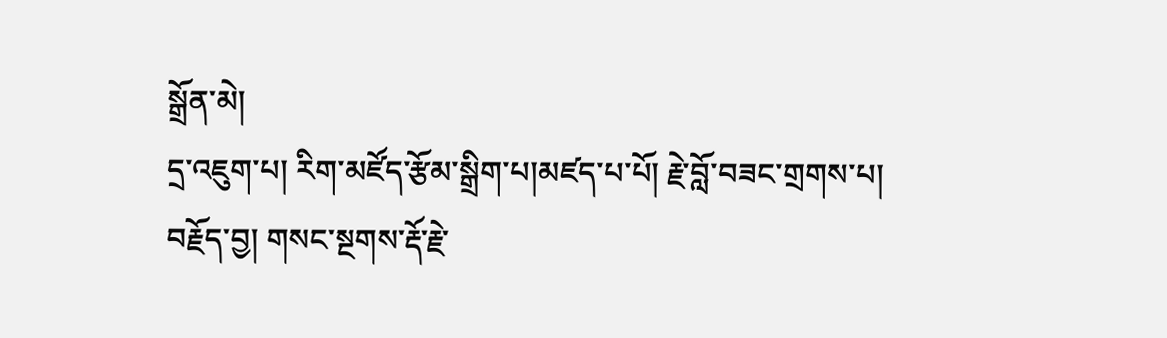སྒྲོན་མེ།
དྲ་འཇུག་པ། རིག་མཛོད་རྩོམ་སྒྲིག་པ།མཛད་པ་པོ། རྗེ་བློ་བཟང་གྲགས་པ།
བརྗོད་བྱ། གསང་སྔགས་རྡོ་རྗེ་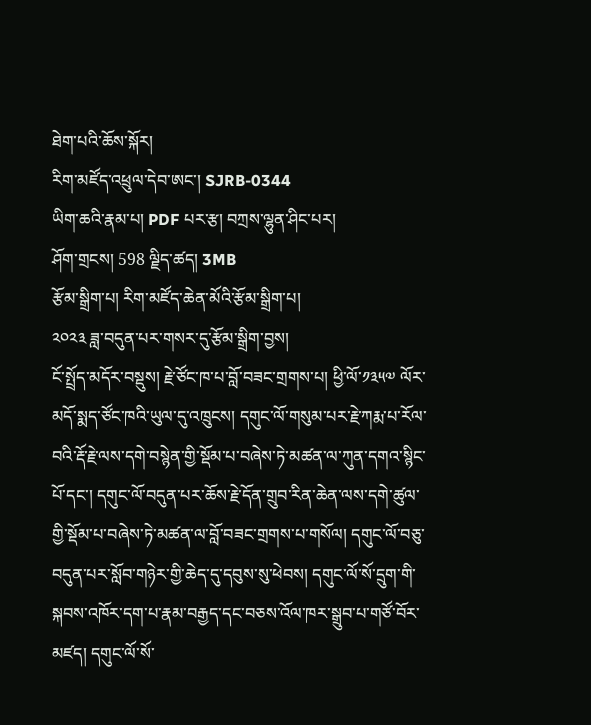ཐེག་པའི་ཆོས་སྐོར།
རིག་མཛོད་འཕྲུལ་དེབ་ཨང་། SJRB-0344
ཡིག་ཆའི་རྣམ་པ། PDF པར་རྩ། བཀྲས་ལྷུན་ཤིང་པར།
ཤོག་གྲངས། 598 ལྗིད་ཚད། 3MB
རྩོམ་སྒྲིག་པ། རིག་མཛོད་ཆེན་མོའི་རྩོམ་སྒྲིག་པ།
༢༠༢༣ ཟླ་བདུན་པར་གསར་དུ་རྩོམ་སྒྲིག་བྱས།
ངོ་སྤྲོད་མདོར་བསྡུས། རྗེ་ཙོང་ཁ་པ་བློ་བཟང་གྲགས་པ། ཕྱི་ལོ་༡༣༥༧ ལོར་མདོ་སྨད་ཙོང་ཁའི་ཡུལ་དུ་འཁྲུངས། དགུང་ལོ་གསུམ་པར་རྗེ་ཀརྨ་པ་རོལ་བའི་རྡོ་རྗེ་ལས་དགེ་བསྙེན་གྱི་སྡོམ་པ་བཞེས་ཏེ་མཚན་ལ་ཀུན་དགའ་སྙིང་པོ་དང་། དགུང་ལོ་བདུན་པར་ཆོས་རྗེ་དོན་གྲུབ་རིན་ཆེན་ལས་དགེ་ཚུལ་གྱི་སྡོམ་པ་བཞེས་ཏེ་མཚན་ལ་བློ་བཟང་གྲགས་པ་གསོལ། དགུང་ལོ་བཅུ་བདུན་པར་སློབ་གཉེར་གྱི་ཆེད་དུ་དབུས་སུ་ཕེབས། དགུང་ལོ་སོ་དྲུག་གི་སྐབས་འཁོར་དག་པ་རྣམ་བརྒྱད་དང་བཅས་འོལ་ཁར་སྒྲུབ་པ་གཙོ་བོར་མཛད། དགུང་ལོ་སོ་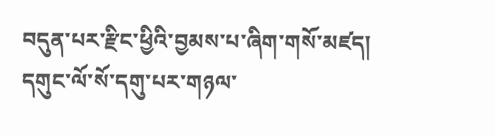བདུན་པར་རྫིང་ཕྱིའི་བྱམས་པ་ཞིག་གསོ་མཛད། དགུང་ལོ་སོ་དགུ་པར་གཉལ་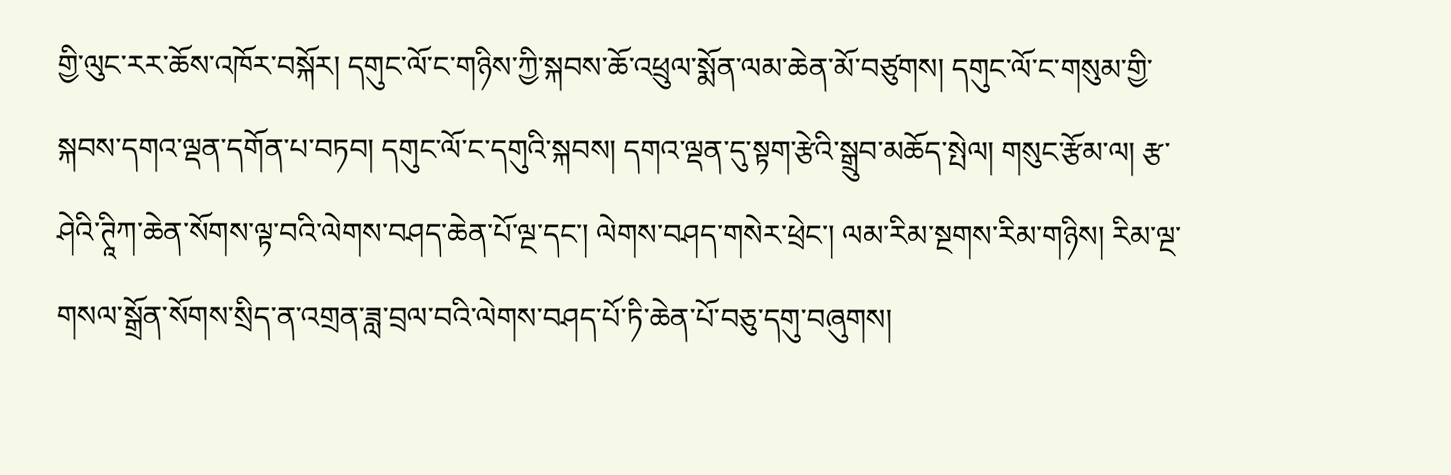གྱི་ལུང་རར་ཆོས་འཁོར་བསྐོར། དགུང་ལོ་ང་གཉིས་ཀྱི་སྐབས་ཆོ་འཕྲུལ་སྨོན་ལམ་ཆེན་མོ་བཙུགས། དགུང་ལོ་ང་གསུམ་གྱི་སྐབས་དགའ་ལྡན་དགོན་པ་བཏབ། དགུང་ལོ་ང་དགུའི་སྐབས། དགའ་ལྡན་དུ་སྟག་རྩེའི་སྒྲུབ་མཆོད་སྤེལ། གསུང་རྩོམ་ལ། རྩ་ཤེའི་ཊཱིཀ་ཆེན་སོགས་ལྟ་བའི་ལེགས་བཤད་ཆེན་པོ་ལྔ་དང་། ལེགས་བཤད་གསེར་ཕྲེང་། ལམ་རིམ་སྔགས་རིམ་གཉིས། རིམ་ལྔ་གསལ་སྒྲོན་སོགས་སྲིད་ན་འགྲན་ཟླ་བྲལ་བའི་ལེགས་བཤད་པོ་ཏི་ཆེན་པོ་བཅུ་དགུ་བཞུགས།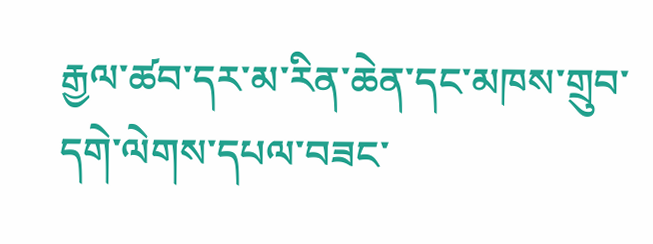རྒྱལ་ཚབ་དར་མ་རིན་ཆེན་དང་མཁས་གྲུབ་དགེ་ལེགས་དཔལ་བཟང་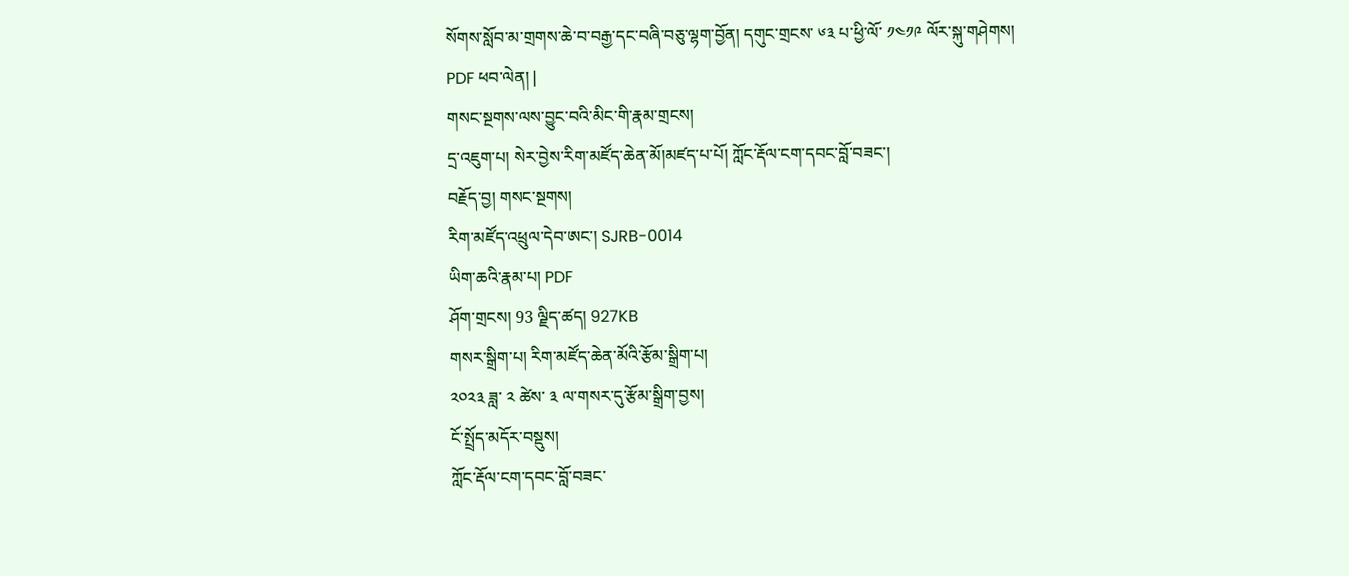སོགས་སློབ་མ་གྲགས་ཆེ་བ་བརྒྱ་དང་བཞི་བཅུ་ལྷག་བྱོན། དགུང་གྲངས་ ༦༣ པ་ཕྱི་ལོ་ ༡༤༡༩ ལོར་སྐུ་གཤེགས།
PDF ཕབ་ལེན། |
གསང་སྔགས་ལས་བྱུང་བའི་མིང་གི་རྣམ་གྲངས།
དྲ་འཇུག་པ། སེར་བྱེས་རིག་མཛོད་ཆེན་མོ།མཛད་པ་པོ། ཀློང་རྡོལ་ངག་དབང་བློ་བཟང་།
བརྗོད་བྱ། གསང་སྔགས།
རིག་མཛོད་འཕྲུལ་དེབ་ཨང་། SJRB-0014
ཡིག་ཆའི་རྣམ་པ། PDF
ཤོག་གྲངས། 93 ལྗིད་ཚད། 927KB
གསར་སྒྲིག་པ། རིག་མཛོད་ཆེན་མོའི་རྩོམ་སྒྲིག་པ།
༢༠༢༣ ཟླ་ ༢ ཚེས་ ༣ ལ་གསར་དུ་རྩོམ་སྒྲིག་བྱས།
ངོ་སྤྲོད་མདོར་བསྡུས།
ཀློང་རྡོལ་ངག་དབང་བློ་བཟང་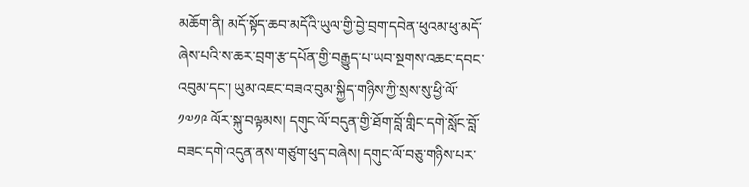མཆོག་ནི། མདོ་སྟོད་ཆབ་མདོའི་ཡུལ་གྱི་བྱེ་བྲག་དབེན་ཕུའམ་ཕུ་མདོ་ཞེས་པའི་ས་ཆར་བྲག་རྩ་དཔོན་གྱི་བརྒྱུད་པ་ཡབ་སྔགས་འཆང་དབང་འབུམ་དང་། ཡུམ་འཇང་བཟའ་བུམ་སྐྱིད་གཉིས་ཀྱི་སྲས་སུ་ཕྱི་ལོ་ ༡༧༡༩ ལོར་སྐུ་བལྟམས། དགུང་ལོ་བདུན་གྱི་ཐོག་བློ་གླིང་དགེ་སློང་བློ་བཟང་དགེ་འདུན་ནས་གཙུག་ཕུད་བཞེས། དགུང་ལོ་བཅུ་གཉིས་པར་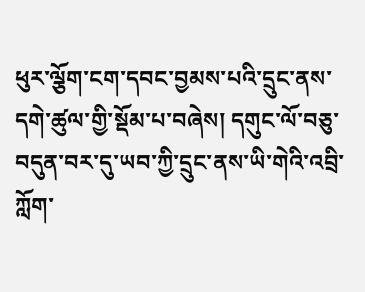ཕུར་ལྕོག་ངག་དབང་བྱམས་པའི་དྲུང་ནས་དགེ་ཚུལ་གྱི་སྡོམ་པ་བཞེས། དགུང་ལོ་བཅུ་བདུན་བར་དུ་ཡབ་ཀྱི་དྲུང་ནས་ཡི་གེའི་འབྲི་ཀློག་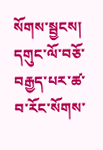སོགས་སྦྱངས། དགུང་ལོ་བཅོ་བརྒྱད་པར་ཚ་བ་རོང་སོགས་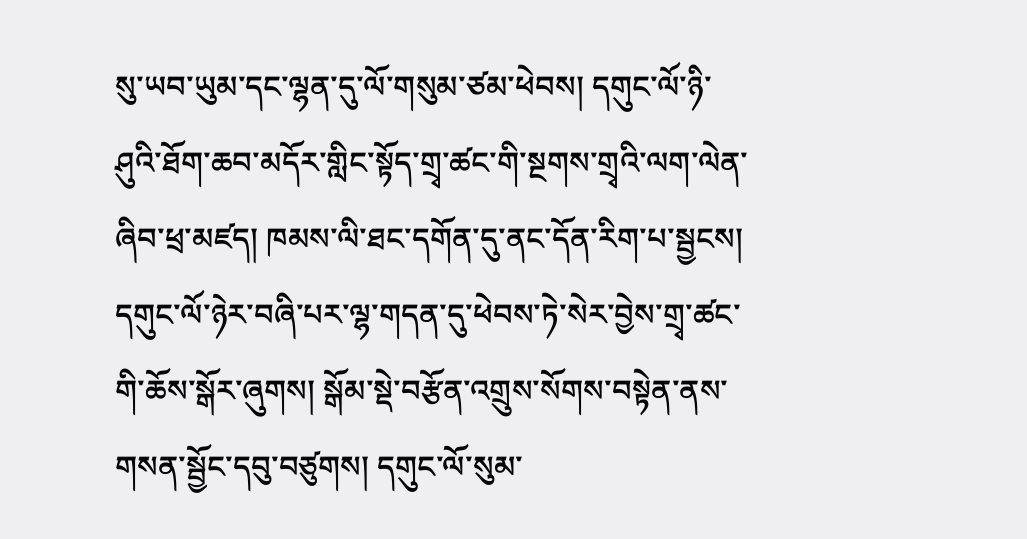སུ་ཡབ་ཡུམ་དང་ལྷན་དུ་ལོ་གསུམ་ཙམ་ཕེབས། དགུང་ལོ་ཉི་ཤུའི་ཐོག་ཆབ་མདོར་གླིང་སྟོད་གྲྭ་ཚང་གི་སྔགས་གྲྭའི་ལག་ལེན་ཞིབ་ཕྲ་མཛད། ཁམས་ལི་ཐང་དགོན་དུ་ནང་དོན་རིག་པ་སྦྱངས། དགུང་ལོ་ཉེར་བཞི་པར་ལྷ་གདན་དུ་ཕེབས་ཏེ་སེར་བྱེས་གྲྭ་ཚང་གི་ཆོས་སྒོར་ཞུགས། སྒོམ་སྡེ་བརྩོན་འགྲུས་སོགས་བསྟེན་ནས་གསན་སྦྱོང་དབུ་བཙུགས། དགུང་ལོ་སུམ་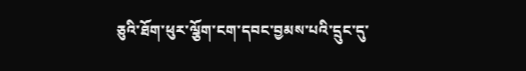ཅུའི་ཐོག་ཕུར་ལྕོག་ངག་དབང་བྱམས་པའི་དྲུང་དུ་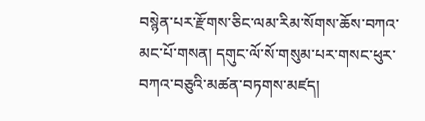བསྙེན་པར་རྫོགས་ཅིང་ལམ་རིམ་སོགས་ཆོས་བཀའ་མང་པོ་གསན། དགུང་ལོ་སོ་གསུམ་པར་གསང་ཕུར་བཀའ་བཅུའི་མཚན་བཏགས་མཛད།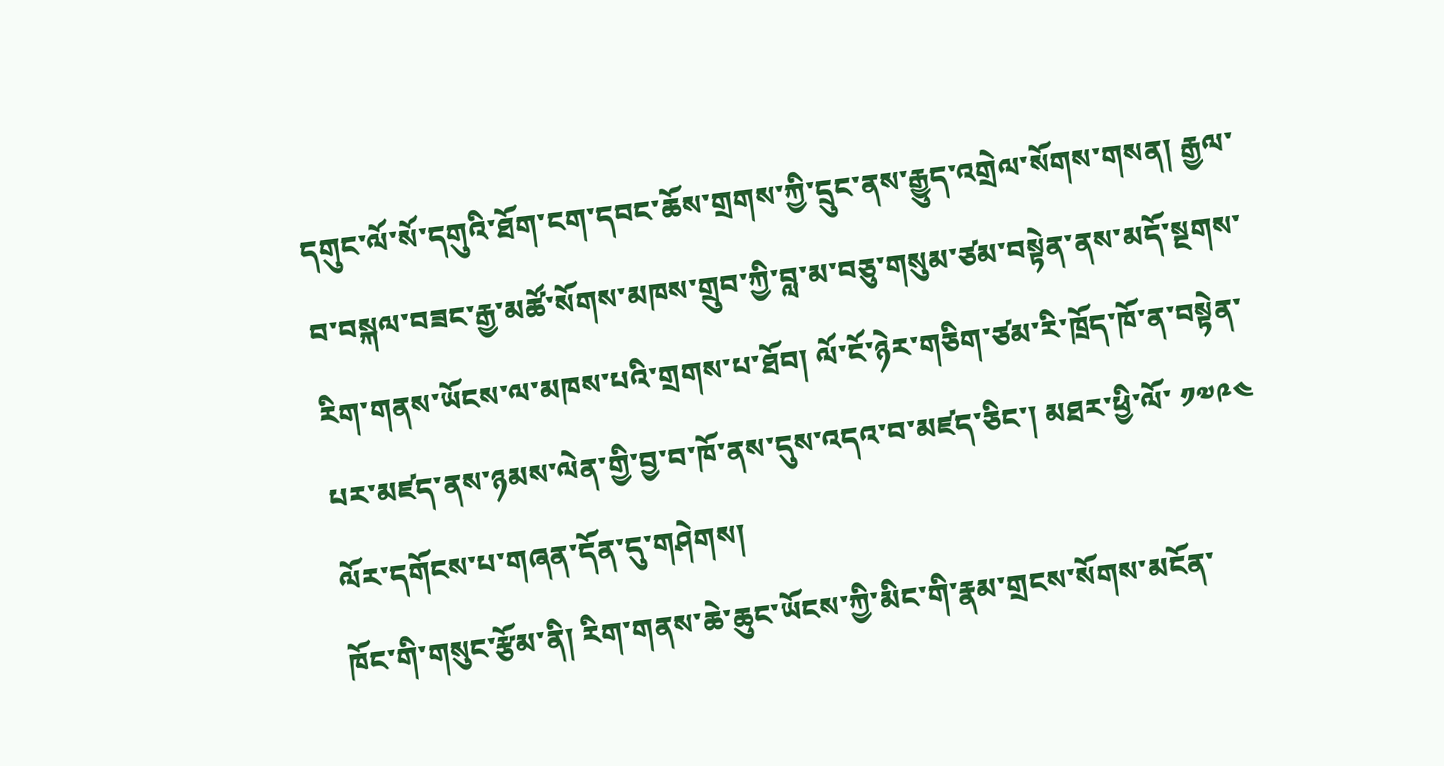དགུང་ལོ་སོ་དགུའི་ཐོག་ངག་དབང་ཆོས་གྲགས་ཀྱི་དྲུང་ནས་རྒྱུད་འགྲེལ་སོགས་གསན། རྒྱལ་བ་བསྐལ་བཟང་རྒྱ་མཚོ་སོགས་མཁས་གྲུབ་ཀྱི་བླ་མ་བཅུ་གསུམ་ཙམ་བསྟེན་ནས་མདོ་སྔགས་རིག་གནས་ཡོངས་ལ་མཁས་པའི་གྲགས་པ་ཐོབ། ལོ་ངོ་ཉེར་གཅིག་ཙམ་རི་ཁྲོད་ཁོ་ན་བསྟེན་པར་མཛད་ནས་ཉམས་ལེན་གྱི་བྱ་བ་ཁོ་ནས་དུས་འདའ་བ་མཛད་ཅིང་། མཐར་ཕྱི་ལོ་ ༡༧༩༤ ལོར་དགོངས་པ་གཞན་དོན་དུ་གཤེགས།
ཁོང་གི་གསུང་རྩོམ་ནི། རིག་གནས་ཆེ་ཆུང་ཡོངས་ཀྱི་མིང་གི་རྣམ་གྲངས་སོགས་མངོན་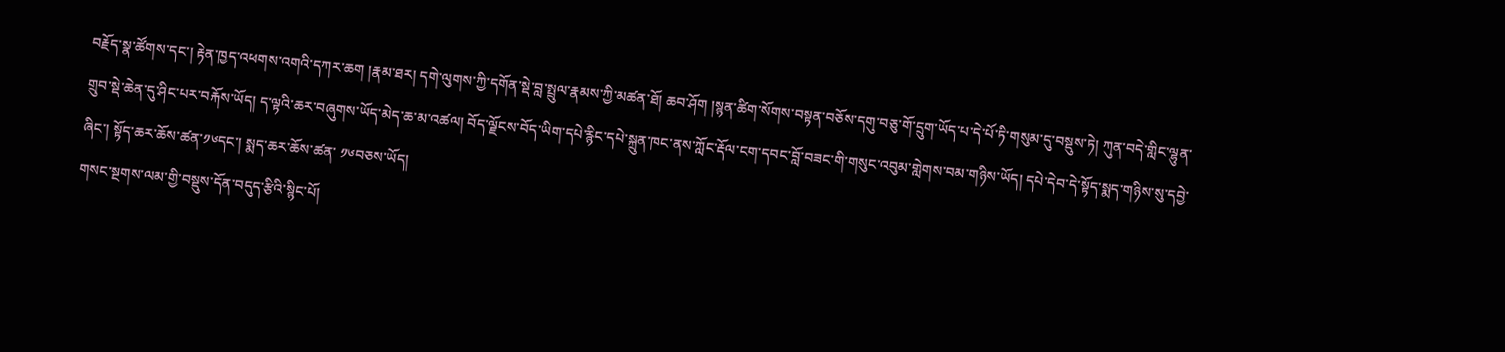བརྗོད་སྣ་ཚོགས་དང་། རྟེན་ཁྱད་འཕགས་འགའི་དཀར་ཆག །རྣམ་ཐར། དགེ་ལུགས་ཀྱི་དགོན་སྡེ་བླ་སྤྲུལ་རྣམས་ཀྱི་མཚན་ཐོ། ཆབ་ཤོག །སྙན་ཚིག་སོགས་བསྟན་བཅོས་དགུ་བཅུ་གོ་དྲུག་ཡོད་པ་དེ་པོ་ཏི་གསུམ་དུ་བསྡུས་ཏེ། ཀུན་བདེ་གླིང་ལྷུན་གྲུབ་སྡེ་ཆེན་དུ་ཤིང་པར་བརྐོས་ཡོད། ད་ལྟའི་ཆར་བཞུགས་ཡོད་མེད་ཆ་མ་འཚལ། བོད་ལྗོངས་བོད་ཡིག་དཔེ་རྙིང་དཔེ་སྐྲུན་ཁང་ནས་ཀློང་རྡོལ་ངག་དབང་བློ་བཟང་གི་གསུང་འབུམ་གླེགས་བམ་གཉིས་ཡོད། དཔེ་དེབ་དེ་སྟོད་སྨད་གཉིས་སུ་དབྱེ་ཞིང་། སྟོད་ཆར་ཆོས་ཚན་༡༦དང་། སྨད་ཆར་ཆོས་ཚན་ ༡༦བཅས་ཡོད།
གསང་སྔགས་ལམ་གྱི་བསྡུས་དོན་བདུད་རྩིའི་སྙིང་པོ།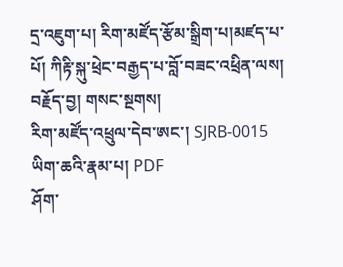དྲ་འཇུག་པ། རིག་མཛོད་རྩོམ་སྒྲིག་པ།མཛད་པ་པོ། ཀིརྟི་སྐུ་ཕྲེང་བརྒྱད་པ་བློ་བཟང་འཕྲིན་ལས།
བརྗོད་བྱ། གསང་སྔགས།
རིག་མཛོད་འཕྲུལ་དེབ་ཨང་། SJRB-0015
ཡིག་ཆའི་རྣམ་པ། PDF
ཤོག་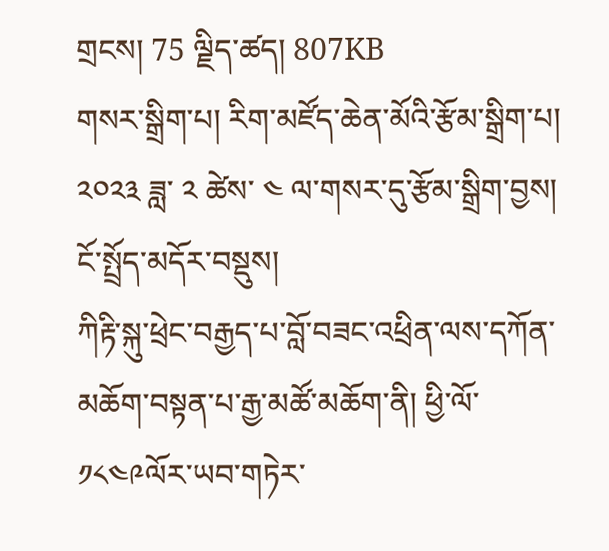གྲངས། 75 ལྗིད་ཚད། 807KB
གསར་སྒྲིག་པ། རིག་མཛོད་ཆེན་མོའི་རྩོམ་སྒྲིག་པ།
༢༠༢༣ ཟླ་ ༢ ཚེས་ ༤ ལ་གསར་དུ་རྩོམ་སྒྲིག་བྱས།
ངོ་སྤྲོད་མདོར་བསྡུས།
ཀིརྟི་སྐུ་ཕྲེང་བརྒྱད་པ་བློ་བཟང་འཕྲིན་ལས་དཀོན་མཆོག་བསྟན་པ་རྒྱ་མཚོ་མཆོག་ནི། ཕྱི་ལོ་༡༨༤༩ལོར་ཡབ་གཏེར་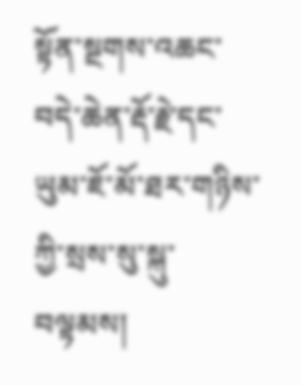སྟོན་སྔགས་འཆང་བདེ་ཆེན་རྡོ་རྗེ་དང་ཡུམ་ཇོ་མོ་ཐར་གཉིས་ཀྱི་སྲས་སུ་སྐུ་བལྟམས།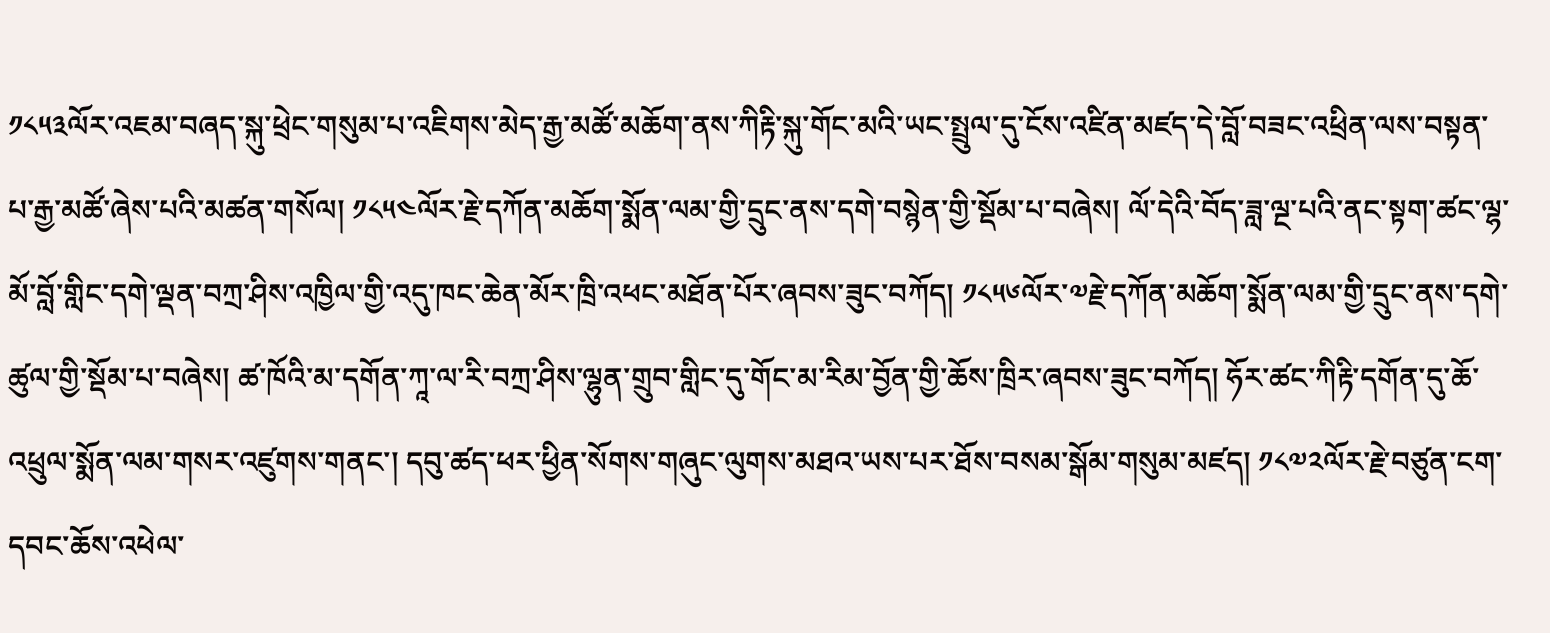༡༨༥༣ལོར་འཇམ་བཞད་སྐུ་ཕྲེང་གསུམ་པ་འཇིགས་མེད་རྒྱ་མཚོ་མཆོག་ནས་ཀིརྟི་སྐུ་གོང་མའི་ཡང་སྤྲུལ་དུ་ངོས་འཛིན་མཛད་དེ་བློ་བཟང་འཕྲིན་ལས་བསྟན་པ་རྒྱ་མཚོ་ཞེས་པའི་མཚན་གསོལ། ༡༨༥༤ལོར་རྗེ་དཀོན་མཆོག་སྨོན་ལམ་གྱི་དྲུང་ནས་དགེ་བསྙེན་གྱི་སྡོམ་པ་བཞེས། ལོ་དེའི་བོད་ཟླ་ལྔ་པའི་ནང་སྟག་ཚང་ལྷ་མོ་བློ་གླིང་དགེ་ལྡན་བཀྲ་ཤིས་འཁྱིལ་གྱི་འདུ་ཁང་ཆེན་མོར་ཁྲི་འཕང་མཐོན་པོར་ཞབས་ཟུང་བཀོད། ༡༨༥༦ལོར་༧རྗེ་དཀོན་མཆོག་སྨོན་ལམ་གྱི་དྲུང་ནས་དགེ་ཚུལ་གྱི་སྡོམ་པ་བཞེས། ཚ་ཁོའི་མ་དགོན་ཀཱ་ལ་རི་བཀྲ་ཤིས་ལྷུན་གྲུབ་གླིང་དུ་གོང་མ་རིམ་བྱོན་གྱི་ཆོས་ཁྲིར་ཞབས་ཟུང་བཀོད། ཧོར་ཚང་ཀིརྟི་དགོན་དུ་ཆོ་འཕྲུལ་སྨོན་ལམ་གསར་འཛུགས་གནང་། དབུ་ཚད་ཕར་ཕྱིན་སོགས་གཞུང་ལུགས་མཐའ་ཡས་པར་ཐོས་བསམ་སྒོམ་གསུམ་མཛད། ༡༨༧༢ལོར་རྗེ་བཙུན་ངག་དབང་ཆོས་འཕེལ་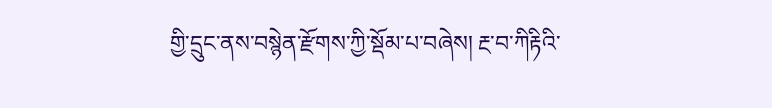གྱི་དྲུང་ནས་བསྙེན་རྫོགས་ཀྱི་སྡོམ་པ་བཞེས། རྔ་བ་ཀིརྟིའི་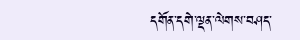དགོན་དགེ་ལྡན་ལེགས་བཤད་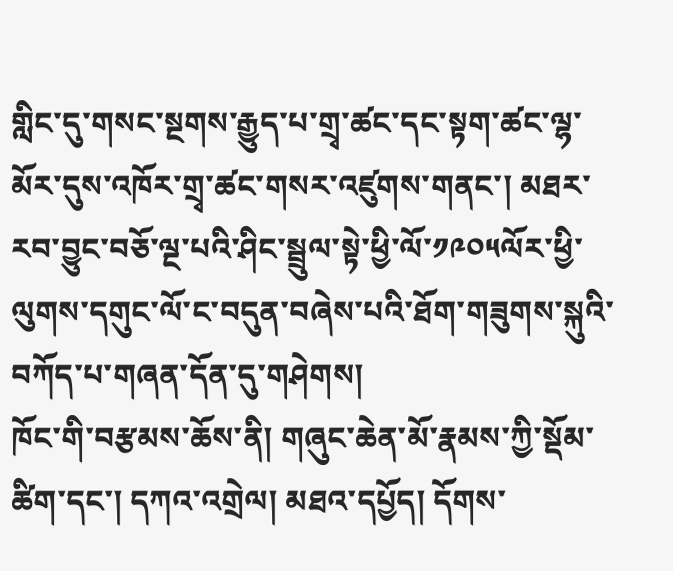གླིང་དུ་གསང་སྔགས་རྒྱུད་པ་གྲྭ་ཚང་དང་སྟག་ཚང་ལྷ་མོར་དུས་འཁོར་གྲྭ་ཚང་གསར་འཛུགས་གནང་། མཐར་རབ་བྱུང་བཅོ་ལྔ་པའི་ཤིང་སྦྲུལ་སྟེ་ཕྱི་ལོ་༡༩༠༥ལོར་ཕྱི་ལུགས་དགུང་ལོ་ང་བདུན་བཞེས་པའི་ཐོག་གཟུགས་སྐུའི་བཀོད་པ་གཞན་དོན་དུ་གཤེགས།
ཁོང་གི་བརྩམས་ཆོས་ནི། གཞུང་ཆེན་མོ་རྣམས་ཀྱི་སྡོམ་ཚིག་དང་། དཀའ་འགྲེལ། མཐའ་དཔྱོད། དོགས་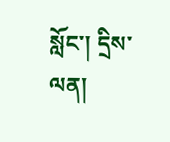སློང་། དྲིས་ལན།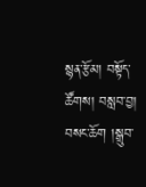སྙན་རྩོམ། བསྟོད་ཚོགས། བསླབ་བྱ། བསང་ཆོག །སྒྲུབ་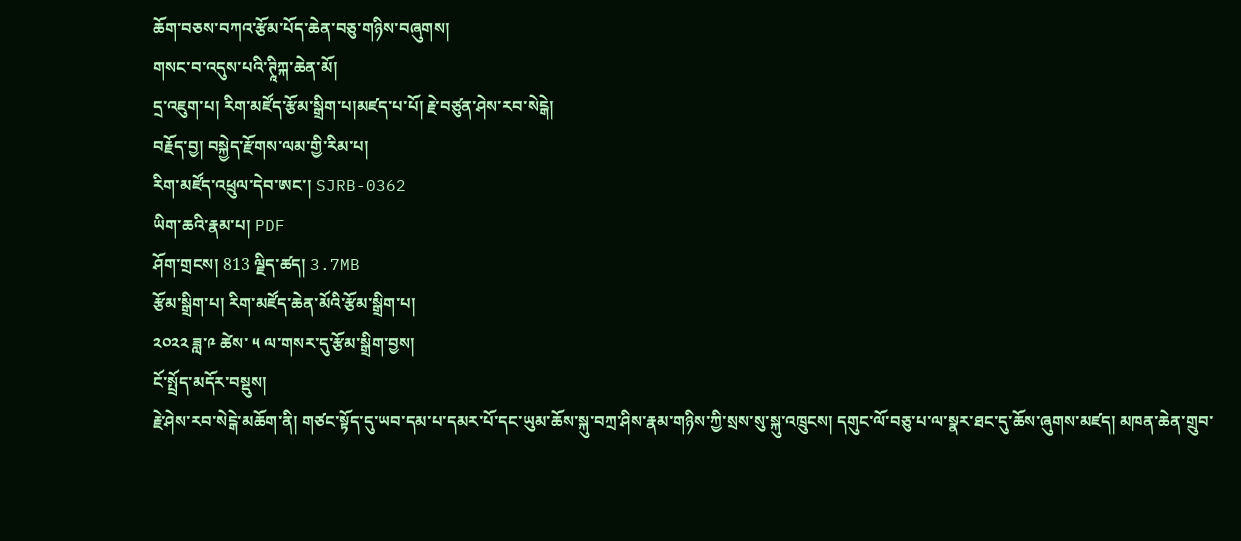ཆོག་བཅས་བཀའ་རྩོམ་པོད་ཆེན་བཅུ་གཉིས་བཞུགས།
གསང་བ་འདུས་པའི་ཊཱིཀྐ་ཆེན་མོ།
དྲ་འཇུག་པ། རིག་མཛོད་རྩོམ་སྒྲིག་པ།མཛད་པ་པོ། རྗེ་བཙུན་ཤེས་རབ་སེངྒེ།
བརྗོད་བྱ། བསྐྱེད་རྫོགས་ལམ་གྱི་རིམ་པ།
རིག་མཛོད་འཕྲུལ་དེབ་ཨང་། SJRB-0362
ཡིག་ཆའི་རྣམ་པ། PDF
ཤོག་གྲངས། 813 ལྗིད་ཚད། 3.7MB
རྩོམ་སྒྲིག་པ། རིག་མཛོད་ཆེན་མོའི་རྩོམ་སྒྲིག་པ།
༢༠༢༢ ཟླ་༩ ཚེས་ ༥ ལ་གསར་དུ་རྩོམ་སྒྲིག་བྱས།
ངོ་སྤྲོད་མདོར་བསྡུས།
རྗེ་ཤེས་རབ་སེངྒེ་མཆོག་ནི། གཙང་སྟོད་དུ་ཡབ་དམ་པ་དམར་པོ་དང་ཡུམ་ཆོས་སྐུ་བཀྲ་ཤིས་རྣམ་གཉིས་ཀྱི་སྲས་སུ་སྐུ་འཁྲུངས། དགུང་ལོ་བཅུ་པ་ལ་སྣར་ཐང་དུ་ཆོས་ཞུགས་མཛད། མཁན་ཆེན་གྲུབ་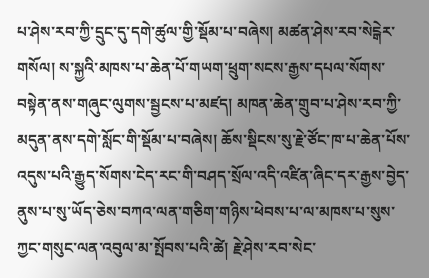པ་ཤེས་རབ་ཀྱི་དྲུང་དུ་དགེ་ཚུལ་གྱི་སྡོམ་པ་བཞེས། མཚན་ཤེས་རབ་སེངྒེར་གསོལ། ས་སྐྱའི་མཁས་པ་ཆེན་པོ་གཡག་ཕྲུག་སངས་རྒྱས་དཔལ་སོགས་བསྟེན་ནས་གཞུང་ལུགས་སྦྱངས་པ་མཛད། མཁན་ཆེན་གྲུབ་པ་ཤེས་རབ་ཀྱི་མདུན་ནས་དགེ་སློང་གི་སྡོམ་པ་བཞེས། ཆོས་སྡིངས་སུ་རྗེ་ཙོང་ཁ་པ་ཆེན་པོས་འདུས་པའི་རྒྱུད་སོགས་ངེད་རང་གི་བཤད་སྲོལ་འདི་འཛིན་ཞིང་དར་རྒྱས་བྱེད་ནུས་པ་སུ་ཡོད་ཅེས་བཀའ་ལན་གཅིག་གཉིས་ཕེབས་པ་ལ་མཁས་པ་སུས་ཀྱང་གསུང་ལན་འབུལ་མ་སྤོབས་པའི་ཚེ། རྗེ་ཤེས་རབ་སེང་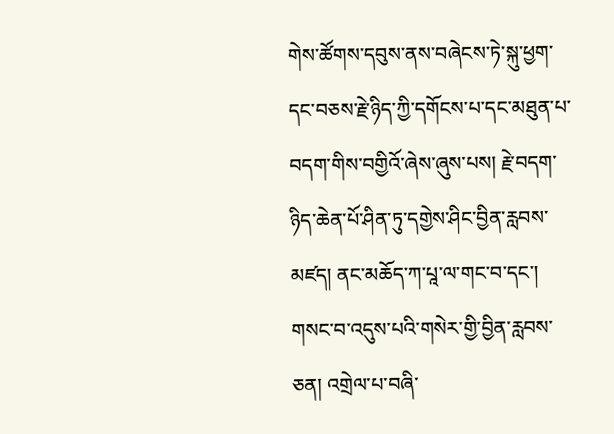གེས་ཚོགས་དབུས་ནས་བཞེངས་ཏེ་སྐུ་ཕྱག་དང་བཅས་རྗེ་ཉིད་ཀྱི་དགོངས་པ་དང་མཐུན་པ་བདག་གིས་བགྱིའོ་ཞེས་ཞུས་པས། རྗེ་བདག་ཉིད་ཆེན་པོ་ཤིན་ཏུ་དགྱེས་ཤིང་བྱིན་རླབས་མཛད། ནང་མཆོད་ཀ་པཱ་ལ་གང་བ་དང་། གསང་བ་འདུས་པའི་གསེར་གྱི་བྱིན་རླབས་ཅན། འགྲེལ་པ་བཞི་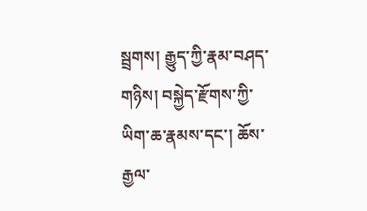སྦྲགས། རྒྱུད་ཀྱི་རྣམ་བཤད་གཉིས། བསྐྱེད་རྫོགས་ཀྱི་ཡིག་ཆ་རྣམས་དང་། ཆོས་རྒྱལ་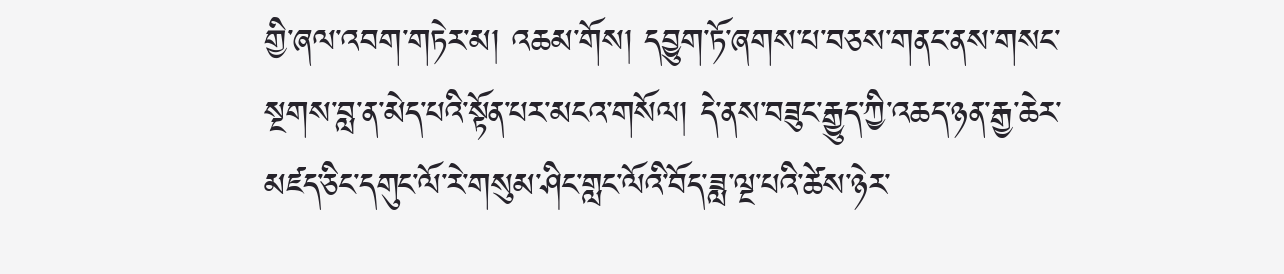གྱི་ཞལ་འབག་གཏེར་མ། འཆམ་གོས། དབྱུག་ཏོ་ཞགས་པ་བཅས་གནང་ནས་གསང་སྔགས་བླ་ན་མེད་པའི་སྟོན་པར་མངའ་གསོལ། དེ་ནས་བཟུང་རྒྱུད་ཀྱི་འཆད་ཉན་རྒྱ་ཆེར་མཛད་ཅིང་དགུང་ལོ་རེ་གསུམ་ཤིང་གླང་ལོའི་བོད་ཟླ་ལྔ་པའི་ཚེས་ཉེར་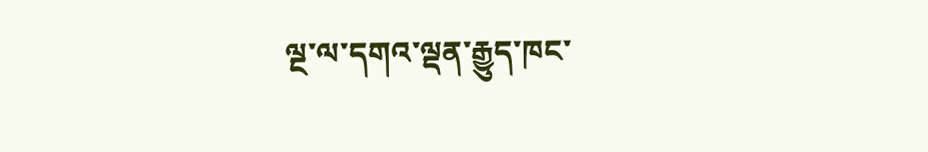ལྔ་ལ་དགའ་ལྡན་རྒྱུད་ཁང་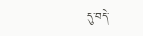དུ་བདེ་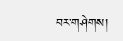བར་གཤེགས།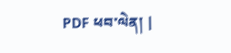PDF ཕབ་ལེན། |